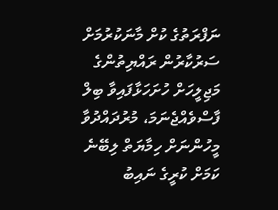ނަފްރަތުގެ ކުށް މާނަކުރުމަށް ސަރުކާރުން ރައްޔިތުންގެ މަޖިލީހަށް ހުށަހަޅާފައިވާ ބިލް ފާސްވެއްޖެނަމަ، މުރުދައްދުވާ މީހުންނަށް ހިމާޔަތް ލިބޭނެ ކަމަށް ކުރީގެ ނައިބު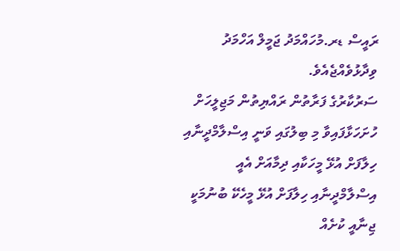ރައީސް ޑރ.މުހައްމަދު ޖަމީލް އަހްމަދު ވިދާޅުވެއްޖެއެވެ.
ސަރުކާރުގެ ފަރާތުން ރައްޔިތުން މަޖިލީހަށް ހުށަހަޅާފައިވާ މި ބިލުގައި ވަނީ އިސްލާމްދީނާއި ހިލާފަށް އުޅޭ މީހަކާއި ދިމާއަށް އެއީ އިސްލާމްދީނާއި ހިލާފަށް އުޅޭ މީހެކޭ ބުނުމަކީ ޖިނާއީ ކުށެއް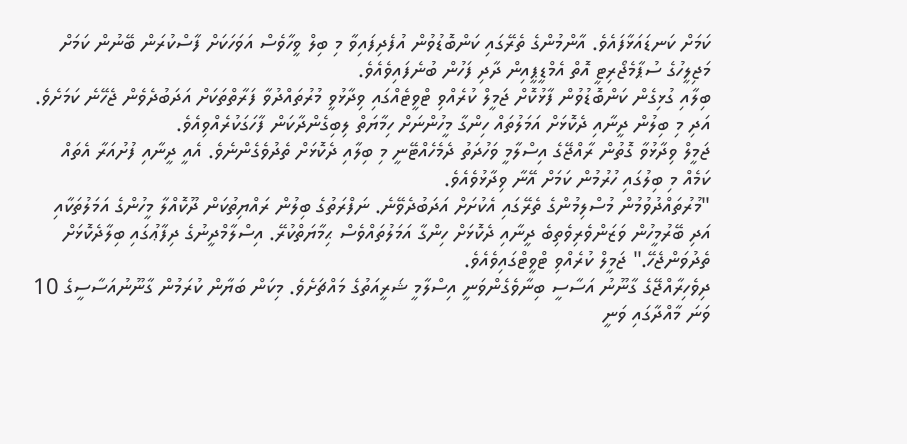ކަމަށް ކަނޑައަޅާފައެވެ. އާންމުންގެ ތެރޭގައި ކަންބޮޑުވުން އުފެދިފައިވާ މި ބިލް ވީހާވެސް އަވަހަކަށް ފާސްކުރަން ބޭނުން ކަމަށް މަޖިލީހުގެ ސުޕާމެޖޯރިޓީ އޮތް އެމްޑީޕީއިން ދާދި ފަހުން ބުނެފައިވެއެވެ.
ބިލާއި ގުޅިގެން ކަންބޮޑުވުން ފާޅުކޮށް ޖަމީލް ކުރެއްވި ޓްވީޓެއްގައި ވިދާޅުވީ މުރުތައްދުވާ ފަރާތްތަކަށް އަދަބުދެވެން ޖެހޭނެ ކަމަށެވެ. އަދި މި ބިލުން ދީނާއި ދެކޮޅަށް އަމަލުތައް ހިންގާ މީހުންނަށް ހިމާޔަތް ލިބިގެންދާކަން ފާހަގަކުރެއްވިއެވެ.
ޖަމީލް ވިދާޅުވާ ގޮތުން ރާއްޖޭގެ އިސްލާމީ ވަހުދަތު ދެމެހެއްޓޭނީ މި ބިލާއި ދެކޮޅަށް ތެދުވެގެންނެވެ. އެއީ ދީނާއި ފުށުއަރާ އެތައް ކަމެއް މި ބިލުގައި ހުރުމުން ކަމަށް އޭނާ ވިދާޅުވެއެވެ.
"މުރުތައްދުވުމުން މުސްލިމުންގެ ތެރޭގައި އެކުށަށް އަދަބުދެވޭނެ. ނަފްރަތުގެ ބިލުން ރައްޔިތުކަން ދޫކޮއްލާ މީހުންގެ އަމަލުތަކާއި އަދި ބޭރުމީހުން ވަޒަންވެރިވެތިބެ ދީނާއި ދެކޮޅަށް ހިންގާ އަމަލުތައްވެސް ޙިމާޔަތްކުރޭ. އިސްލާމްދީނުގެ ދިފާޢުގައި ބިލާދެކޮޅަށް ތެދުވަންޖެހޭ." ޖަމީލް ކުރެއްވި ޓްވީޓްގައިވެއެވެ.
ދިވެހިރާއްޖޭގެ ގާނޫނު އަސާސީ ބިނާވެގެންވަނީ އިސްލާމީ ޝަރީއަތުގެ މައްޗަށެވެ. މިކަން ބަޔާން ކުރަމުން ގާނޫނުއަސާސީގެ 10 ވަނަ މާއްދާގައި ވަނީ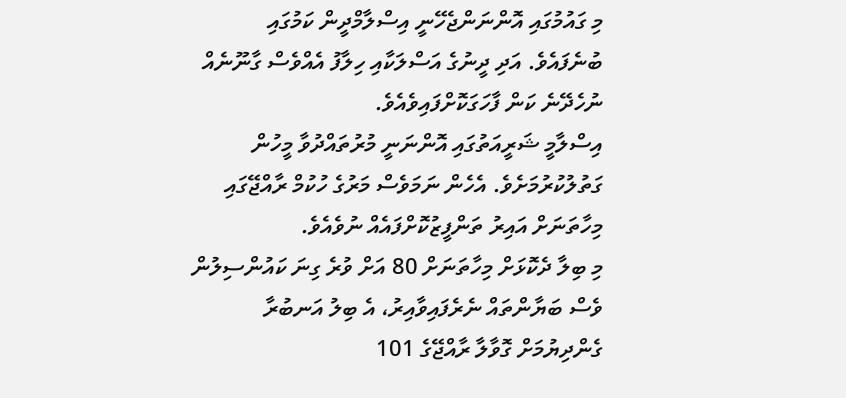މި ގައުމުގައި އޮންނަންޖެހޭނީ އިސްލާމްދީން ކަމުގައި ބުނެފައެވެ. އަދި ދީނުގެ އަސްލަކާއި ހިލާފު އެއްވެސް ގާނޫނެއް ނުހެދޭނެ ކަން ފާހަގަކޮށްފައިވެއެވެ.
އިސްލާމީ ޝަރީއަތުގައި އޮންނަނީ މުރުތައްދުވާ މީހުން ގަތުލުކުރުމަށެވެ. އެހެން ނަމަވެސް މަރުގެ ހުކުމް ރާއްޖޭގައި މިހާތަނަށް އައިރު ތަންފީޒުކޮށްފައެއް ނުވެއެވެ.
މި ބިލާ ދެކޮޅަށް މިހާތަނަށް 80 އަށް ވުރެ ގިނަ ކައުންސިލުން ވެސް ބަޔާންތައް ނެރެފައިވާއިރު، އެ ބިލު އަނބުރާ ގެންދިޔުމަށް ގޮވާލާ ރާއްޖޭގެ 101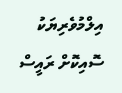އިލްމުވެރިޔަކު ސޮއިކޮށް ރައީސް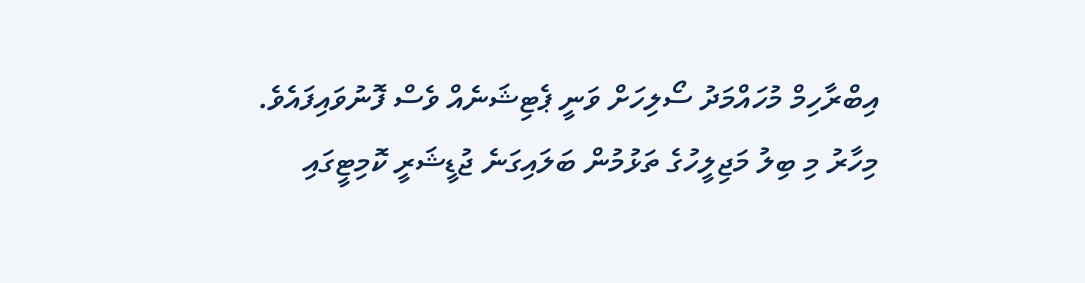އިބްރާހިމް މުހައްމަދު ސޯލިހަށް ވަނީ ޕެޓިޝަނެއް ވެސް ފޮނުވައިފައެވެ.
މިހާރު މި ބިލު މަޖިލީހުގެ ތަޅުމުން ބަލައިގަނެ ޖުޑީޝަރީ ކޮމިޓީގައި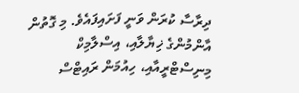ދިރާސާ ކުރަން ވަނީ ފަށައިފައެވެ. މި ގޮތުން އާންމުންގެ ޚިޔާލާއި، އިސްލާމިކް މިނިސްޓްރީއާއި، ހިއުމަން ރައިޓްސް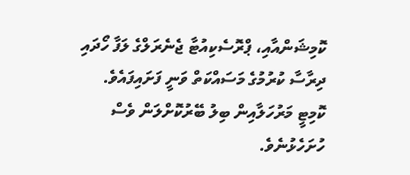ކޮމިޝަންއާއި، ޕްރޮސެކިއުޓާ ޖެނެރަލްގެ ލަފާ ހޯދައި ދިރާސާ ކުރުމުގެ މަސައްކަތް ވަނީ ފަށައިފައެވެ.
ކޮމިޓީ މަރުހަލާއިން ބިލު ބޭރުކޮށްލަން ވެސް ހުށަހެޅުނެވެ.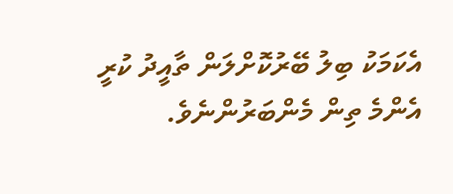އެކަމަކު ބިލު ބޭރުކޮށްލަން ތާއީދު ކުރީ އެންމެ ތިން މެންބަރުންނެވެ.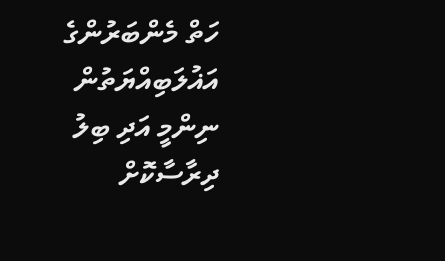ހަތް މެންބަރުންގެ އަޣުލަބިއްޔަތުން ނިންމީ އަދި ބިލު ދިރާސާކޮށް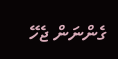ގެންނަން ޖެހޭ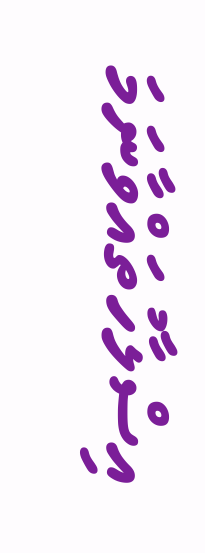އިސްލާހުތައްވާނަމަ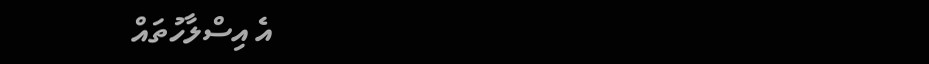އެ އިސްލާހުތައް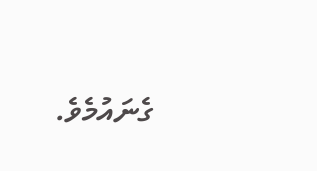ގެނައުމެވެ.